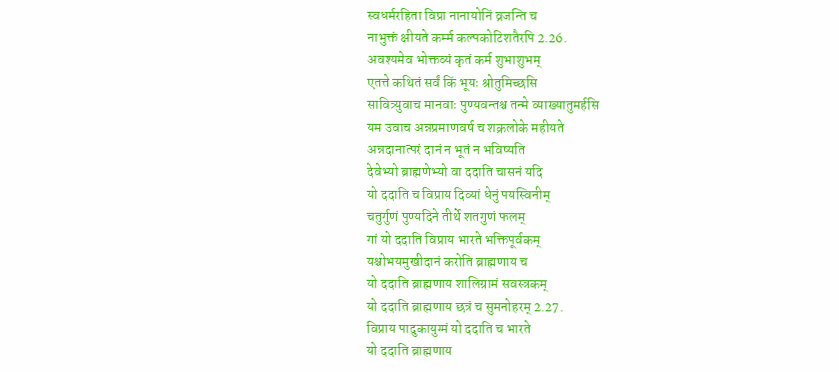स्वधर्मरहिता विप्रा नानायोनिं व्रजन्ति च
नाभुक्तं क्षीयते कर्म्म कल्पकोटिशतैरपि 2.26.
अवश्यमेव भोक्तव्यं कृतं कर्म शुभाशुभम्
एतत्ते कथितं सर्वं किं भूयः श्रोतुमिच्छसि
सावित्र्युवाच मानवाः पुण्यवन्तश्च तन्मे व्याख्यातुमर्हसि
यम उवाच अन्नप्रमाणवर्ष च शक्रलोके महीयते
अन्नदानात्परं दानं न भूतं न भविष्यति
देवेभ्यो ब्राह्मणेभ्यो वा ददाति चासनं यदि
यो ददाति च विप्राय दिव्यां धेनुं पयस्विनीम्
चतुर्गुणं पुण्यदिने तीर्थे शतगुणं फलम्
गां यो ददाति विप्राय भारते भक्तिपूर्वकम्
यश्चोभयमुखीदानं करोति ब्राह्मणाय च
यो ददाति ब्राह्मणाय शालिग्रामं सवस्त्रकम्
यो ददाति ब्राह्मणाय छत्रं च सुमनोहरम् 2.27.
विप्राय पादुकायुग्मं यो ददाति च भारते
यो ददाति ब्राह्मणाय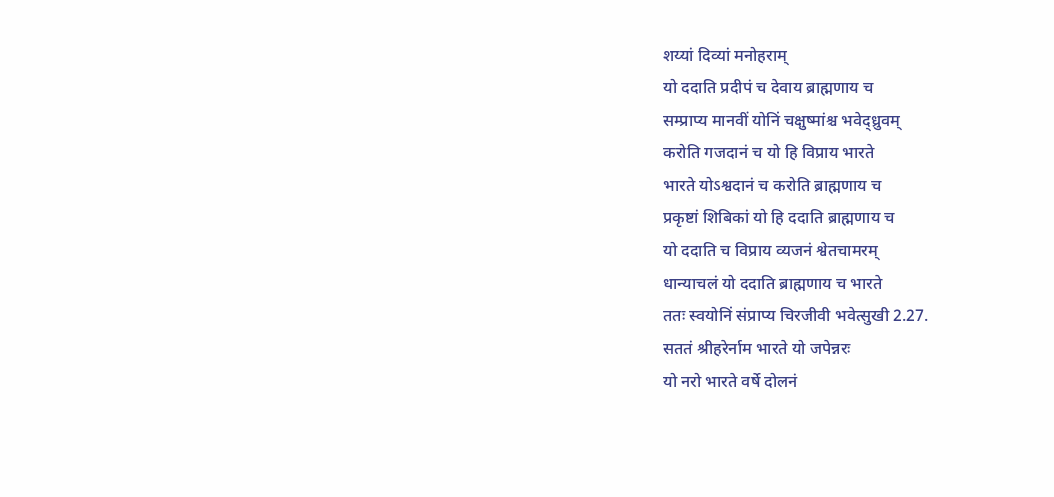शय्यां दिव्यां मनोहराम्
यो ददाति प्रदीपं च देवाय ब्राह्मणाय च
सम्प्राप्य मानवीं योनिं चक्षुष्मांश्च भवेद्ध्रुवम्
करोति गजदानं च यो हि विप्राय भारते
भारते योऽश्वदानं च करोति ब्राह्मणाय च
प्रकृष्टां शिबिकां यो हि ददाति ब्राह्मणाय च
यो ददाति च विप्राय व्यजनं श्वेतचामरम्
धान्याचलं यो ददाति ब्राह्मणाय च भारते
ततः स्वयोनिं संप्राप्य चिरजीवी भवेत्सुखी 2.27.
सततं श्रीहरेर्नाम भारते यो जपेन्नरः
यो नरो भारते वर्षे दोलनं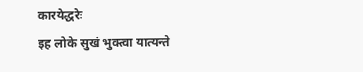कारयेद्धरेः
इह लोके सुखं भुक्त्वा यात्यन्ते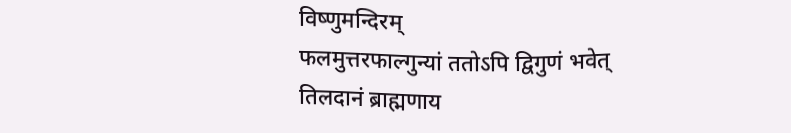विष्णुमन्दिरम्
फलमुत्तरफाल्गुन्यां ततोऽपि द्विगुणं भवेत्
तिलदानं ब्राह्मणाय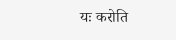यः करोति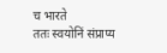च भारते
ततः स्वयोनिं संप्राप्य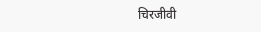चिरजीवी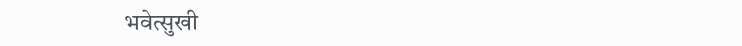भवेत्सुखी